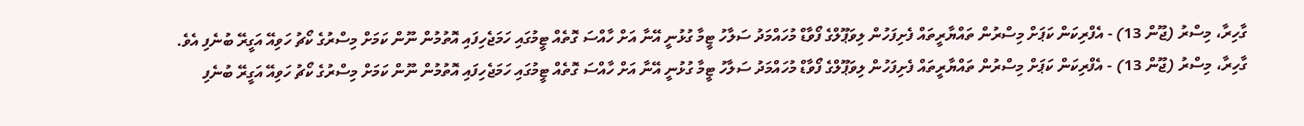ގާހިރާ، މިސްރު (ޖޫން 13) - އެފްރިކަން ކަޕަށް މިސްރުން ތައްޔާރީތައް ފެށިފަހުން ލިވަޕޫލްގެ ފޯވާޑް މުހައްމަދު ސަލާހު ޓީމާ ގުޅުނީ އޭނާ އަށް ހާއްސަ ގޮތެއް ޓީމުގައި ހަމަޖެހިފައި އޮތުމުން ނޫން ކަމަށް މިސްރުގެ ކޯޗު ހަވިއޭ އަގީރޭ ބުނެފި އެވެ.
ގާހިރާ، މިސްރު (ޖޫން 13) - އެފްރިކަން ކަޕަށް މިސްރުން ތައްޔާރީތައް ފެށިފަހުން ލިވަޕޫލްގެ ފޯވާޑް މުހައްމަދު ސަލާހު ޓީމާ ގުޅުނީ އޭނާ އަށް ހާއްސަ ގޮތެއް ޓީމުގައި ހަމަޖެހިފައި އޮތުމުން ނޫން ކަމަށް މިސްރުގެ ކޯޗު ހަވިއޭ އަގީރޭ ބުނެފި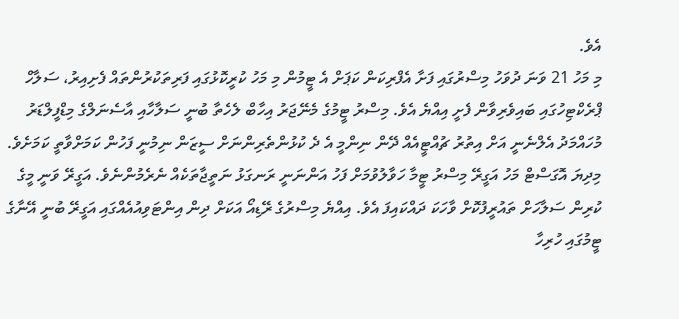އެވެ.
މި މަހު 21 ވަނަ ދުވަހު މިސްރުގައި ފަށާ އެފްރިކަން ކަޕަށް އެ ޓީމުން މި މަހު ކުރީކޮޅުގައި ފަރިތަކުރުންތައް ފެށިއިރު، ސަލާހް ޕްރެކްޓިހުގައި ބައިވެރިވާން ފެށީ އިއްޔެ އެވެ. މިސްރު ޓީމުގެ މެނޭޖަރު އިހާބް ލެހެތާ ބުނީ ސަލާހާއި އާސެނަލްގެ މިޑްފީލްޑަރު މުހައްމަދު އެލްނެނީ އަށް އިތުރު ޗުއްޓީއެއް ދޭން ނިންމީ އެ ދެ ކުޅުންތެރިންނަށް ސީޒަން ނިމުނީ ފަހުން ކަމަށްވާތީ ކަމަށެވެ.
މިދިޔަ އޮގަސްޓް މަހު އަގީރޭ މިސްރު ޓީމާ ހަވާލުވުމަށް ފަހު އަންނަނީ ރަނގަޅު ނަތީޖާތަކެއް ނެރެމުންނެވެ. އަގީރޭ ވަނީ މީގެ ކުރިން ސަލާހަށް ތައުރީފުކޮށް ވާހަކަ ދައްކައިފަ އެވެ. އިއްޔެ މިސްރުގެ ރޭޑިއޯ އަކަށް ދިން އިންޓަވިއުއެއްގައި އަގީރޭ ބުނީ އޭނާގެ ޓީމުގައި ހުރިހާ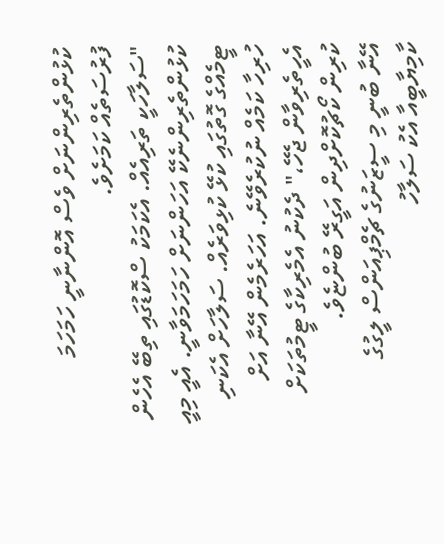ކުޅުންތެރިންނަށް ވެސް އޮންނާނީ ހަމަހަމަ ފުރުސަތެއް ކަމަށެވެ.
"ސަލާހަކީ ތަރިއެއް. އެކަމަކު ސްކޮޑުގައި ތިބޭ އެހެން ކުޅުންތެރިންނެކޭ އަހަންނަށް ހަމަހަމަވާނީ. އެއީ މިއީ ޓީމެއްގެ ގޮތުގައި ކުޅޭ ކުޅިވަރެއް. ސަލާހަށް އެކަނި ހުރިހާ ކަމެއް ނުކުރެވޭނެ. އަހަރެމެން އޭނާ އަށް އެހީތެރިވާން ޖެހޭ،" ދެކުނު އެމެރިކާގެ ޓީމުތަކަށް ކުރިން ކޯޗުކޮށްދިން އަގީރޭ ބުންޏެވެ.
އޭނާ ބުނީ މި ސީޒަނުގެ ޗެމްޕިއަންސް ލީގުގެ ކާމިޔާބީއާ އެކު ސަލާހު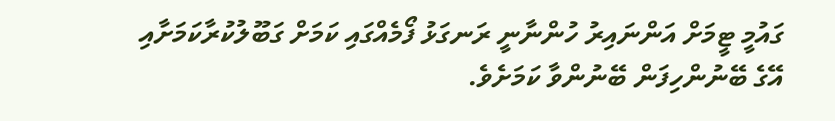ގައުމީ ޓީމަށް އަންނައިރު ހުންނާނީ ރަނގަޅު ފޯމެއްގައި ކަމަށް ގަބޫލުކުރާކަމަށާއި އޭގެ ބޭނުންހިފަން ބޭނުންވާ ކަމަށެވެ.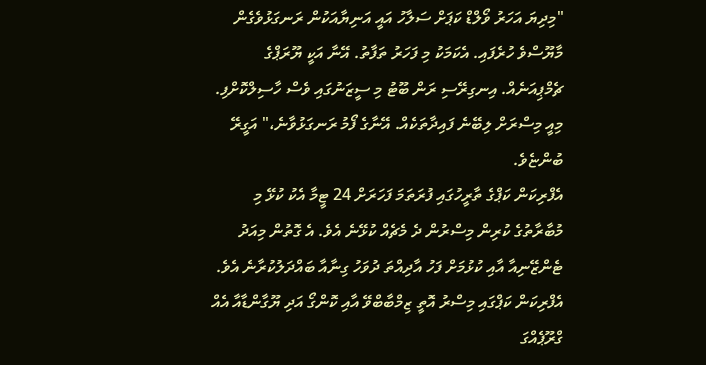"މިދިޔަ އަހަރު ވޯލްޑް ކަޕަށް ސަލާހު އައީ އަނިޔާއަކުން ރަނގަޅުވެގެން މާޔޫސްވެ ހުރެފައި. އެކަމަކު މި ފަހަރު ތަފާތު. އޭނާ އަކީ ޔޫރަޕްގެ ޗެމްޕިއަނެއް. އިނގިރޭސި ރަން ބޫޓު މި ސީޒަނުގައި ވެސް ހާސިލްކޮށްފި. މިއީ މިސްރަށް ލިބޭނެ ފައިދާތަކެއް. އޭނާގެ ފޯމު ރަނގަޅުވާނެ،" އަގީރޭ ބުންޏެވެ.
އެފްރިކަން ކަޕްގެ ތާރީހުގައި ފުރަތަމަ ފަހަރަށް 24 ޓީމާ އެކު ކުޅޭ މި މުބާރާތުގެ ކުރިން މިސްރުން ދެ މެޗެއް ކުޅޭނެ އެވެ. އެ ގޮތުން މިއަދު ޓެންޒޭނިއާ އާއި ކުޅުމަށް ފަހު އާދިއްތަ ދުވަހު ގިނާއާ ބައްދަލުކުރާނެ އެވެ. އެފްރިކަން ކަޕްގައި މިސްރު އޮތީ ޒިމްބާބްވޭ އާއި ކޮންގޯ އަދި ޔޫގާންޑާއާ އެއް ގްރޫޕެއްގަ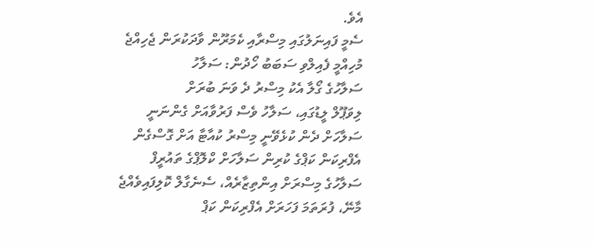އެވެ.
ސެމީ ފައިނަލުގައި މިސްރާއި ކެމަރޫން ވާދަކުރަން ޖެހިއްޖެ
މުހިއްމީ ފެއިލްވި ސަބަބު ހޯދުން: ސަލާހު
ސަލާހުގެ ގޯލާ އެކު މިސްރު ދެ ވަނަ ބުރަށް
ލިވަޕޫލް ލީޑުގައި، ސަލާހު ވެސް ފަރުވާއަށް ގެންނަނީ
ސަލާހަށް ދެން ކުޅެވޭނީ މިސްރު ކުއާޓާ އަށް ގޮސްގެން
އެފްރިކަން ކަޕްގެ ކުރިން ސަލާހަށް ކްލޮޕްގެ ތައުރީފް
ސަލާހުގެ މިސްރަށް އިންތިޒާރެއް، ސެނެގާލް ކޮލިފައިވެއްޖެ
މާނޭ، ފުރަތަމަ ފަހަރަށް އެފްރިކަން ކަޕް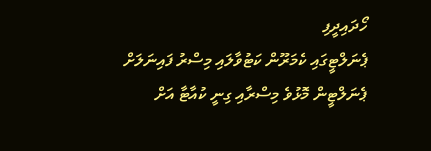ހޯދައިދީފި
ޕެނަލްޓީގައި ކެމަރޫން ކަޓުވާލައި މިސްރު ފައިނަލަށް
ޕެނަލްޓީން މޮޅުވެ މިސްރާއި ގިނީ ކުއާޓާ އަށް